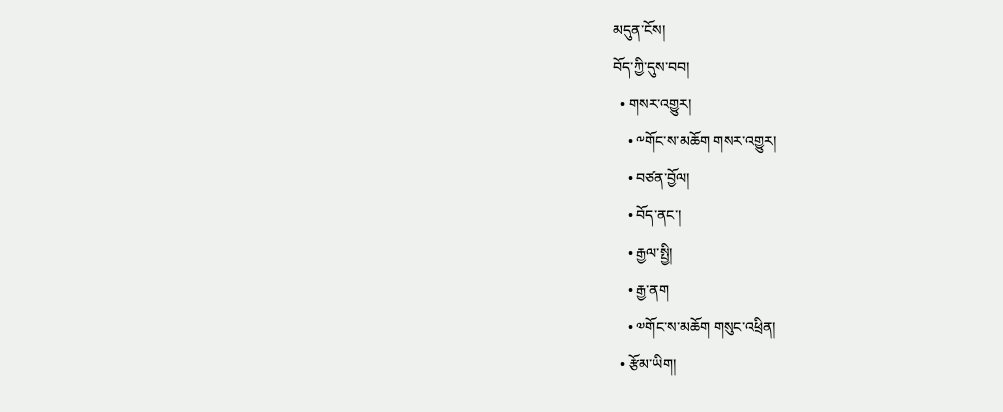མདུན་ངོས།
བོད་ཀྱི་དུས་བབ།
  • གསར་འགྱུར།
    • ༸གོང་ས་མཆོག གསར་འགྱུར།
    • བཙན་བྱོལ།
    • བོད་ནང་།
    • རྒྱལ་སྤྱི།
    • རྒྱ་ནག
    • ༧གོང་ས་མཆོག གསུང་འཕྲིན།
  • རྩོམ་ཡིག།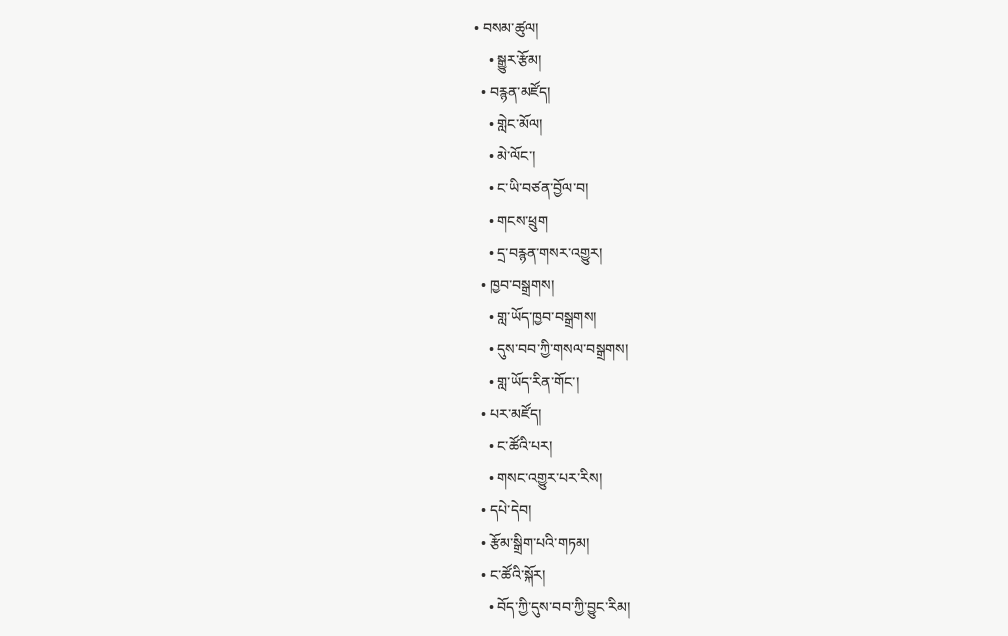• བསམ་ཚུལ།
    • སྒྱུར་རྩོམ།
  • བརྙན་མཛོད།
    • གླེང་མོལ།
    • མེ་ལོང་།
    • ང་ཡི་བཙན་བྱོལ་བ།
    • གངས་ཕྲུག
    • དྲ་བརྙན་གསར་འགྱུར།
  • ཁྱབ་བསྒྲགས།
    • གླ་ཡོད་ཁྱབ་བསྒྲགས།
    • དུས་བབ་ཀྱི་གསལ་བསྒྲགས།
    • གླ་ཡོད་རིན་གོང་།
  • པར་མཛོད།
    • ང་ཚོའི་པར།
    • གསང་འགྱུར་པར་རིས།
  • དཔེ་དེབ།
  • རྩོམ་སྒྲིག་པའི་གཏམ།
  • ང་ཚོའི་སྐོར།
    • བོད་ཀྱི་དུས་བབ་ཀྱི་བྱུང་རིམ།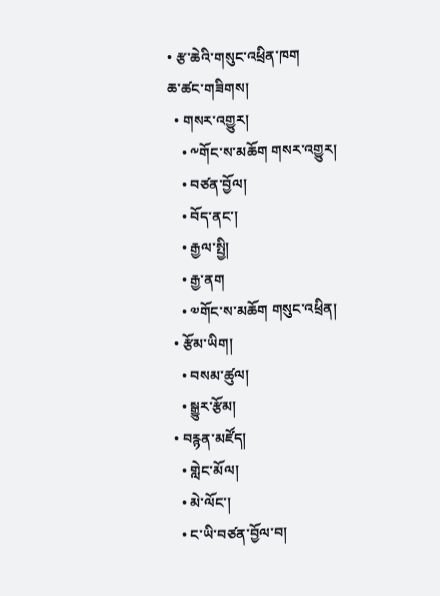• རྩ་ཆེའི་གསུང་འཕྲིན་ཁག
ཆ་ཚང་གཟིགས།
  • གསར་འགྱུར།
    • ༸གོང་ས་མཆོག གསར་འགྱུར།
    • བཙན་བྱོལ།
    • བོད་ནང་།
    • རྒྱལ་སྤྱི།
    • རྒྱ་ནག
    • ༧གོང་ས་མཆོག གསུང་འཕྲིན།
  • རྩོམ་ཡིག།
    • བསམ་ཚུལ།
    • སྒྱུར་རྩོམ།
  • བརྙན་མཛོད།
    • གླེང་མོལ།
    • མེ་ལོང་།
    • ང་ཡི་བཙན་བྱོལ་བ།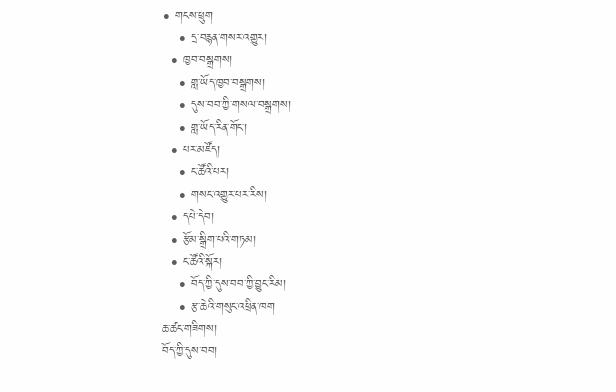• གངས་ཕྲུག
    • དྲ་བརྙན་གསར་འགྱུར།
  • ཁྱབ་བསྒྲགས།
    • གླ་ཡོད་ཁྱབ་བསྒྲགས།
    • དུས་བབ་ཀྱི་གསལ་བསྒྲགས།
    • གླ་ཡོད་རིན་གོང་།
  • པར་མཛོད།
    • ང་ཚོའི་པར།
    • གསང་འགྱུར་པར་རིས།
  • དཔེ་དེབ།
  • རྩོམ་སྒྲིག་པའི་གཏམ།
  • ང་ཚོའི་སྐོར།
    • བོད་ཀྱི་དུས་བབ་ཀྱི་བྱུང་རིམ།
    • རྩ་ཆེའི་གསུང་འཕྲིན་ཁག
ཆ་ཚང་གཟིགས།
བོད་ཀྱི་དུས་བབ།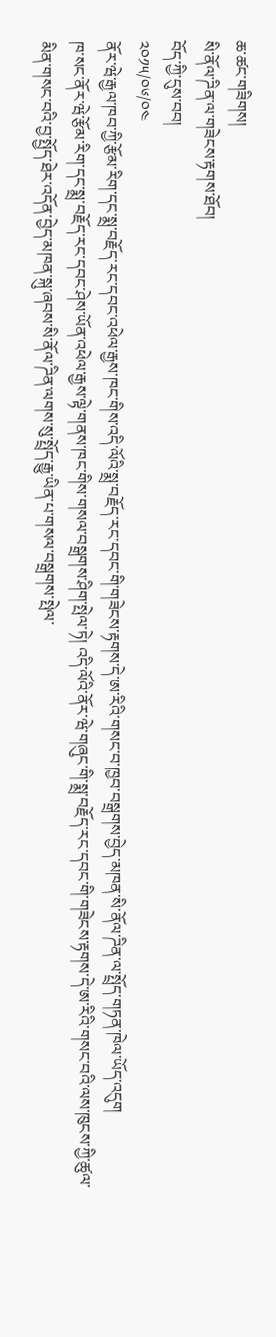ཆ་ཚང་གཟིགས།
སི་ནོལ་ཌིན་ལ་གཟེངས་རྟགས་ཐོབ།
བོད་ཀྱི་དུས་བབ།
༢༠༡༥/༠༦/༠༤
ནོར་ཝེ་རྒྱལ་ཁབ་ཀྱི་རྩོམ་རིག་དང་སྨྲ་བརྗོད་རང་དབང་འཕེལ་རྒྱས་ཁང་གིས་འདི་ལོའི་སྨྲ་བརྗོད་རང་དབང་གི་གཟེངས་རྟགས་དེ་ཨ་རིའི་གསང་བ་ཁྱབ་བསྒྲགས་བྱེད་མཁན་སི་ནོལ་ཌིན་ལ་སྤྲོད་གཏན་ཁེལ་ཡོད་འདུག
ཁ་སང་ནོར་ཝེ་རྩོམ་རིག་དང་སྨྲ་བརྗོད་རང་དབང་ཤེས་ཡོན་འཕེལ་རྒྱས་ལྟེ་གནས་ཁང་གིས་གསལ་བསྒྲགས་ཤིག་སྤེལ་ཏེ། འདི་ལོའི་ནོར་ཝེ་གཞུང་གི་སྨྲ་བརྗོད་རང་དབང་གི་གཟེངས་རྟགས་དེ་ཨ་རིའི་གསང་བའི་ལས་ཁུངས་ཀྱི་ཚུལ་མིན་གསང་བའི་བྱ་སྤྱོད་ཐེར་འདོན་བྱེད་མཁན་སྐུ་ཞབས་སི་ནོལ་ཌིན་ལགས་སུ་སྤྲོད་རྒྱུ་ཡིན་པ་གསལ་བསྒྲགས་སྤེལ་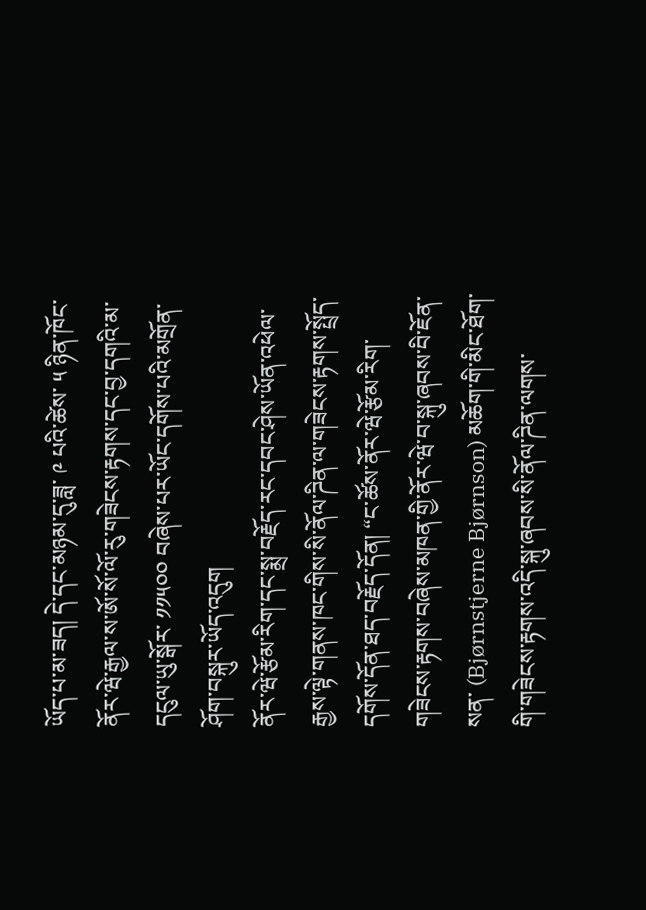ཡོད་པ་མ་ཟད། དེ་དང་མཉམ་དུ་ཟླ་ ༩ པའི་ཚེས་ ༥ ཉིན་ཁོང་ནོར་ཝེ་རྒྱལ་ས་ཨོ་སོ་ལོ་རུ་གཟེངས་རྟགས་དང་བྱ་དགའི་མ་དངུལ་ཡུ་སྒོར་ ༡༡༥༠༠ བཞེས་པར་ཡོང་དགོས་པའི་མགྲོན་ཤོག་བསྐུར་ཡོད་འདུག
ནོར་ཝེ་རྩོམ་རིག་དང་སྨྲ་བརྗོད་རང་དབང་ཤེས་ཡོན་འཕེལ་རྒྱས་ལྟེ་གནས་ཁང་གིས་སི་ནོལ་ཌིན་ལ་གཟེངས་རྟགས་སྤྲོད་དགོས་དོན་ཐད་བརྗོད་དོན། “ང་ཚོས་ནོར་ཝེ་རྩོམ་རིག་གཟེངས་རྟགས་བཞེས་མཁན་གྱི་ནོར་ཝེ་བ་སྐུ་ཞབས་བི་ཇོན་སན་ (Bjørnstjerne Bjørnson) མཆོག་གི་མིང་ཐོག་གི་གཟེངས་རྟགས་འདི་སྐུ་ཞབས་སི་ནོལ་ཌིན་ལགས་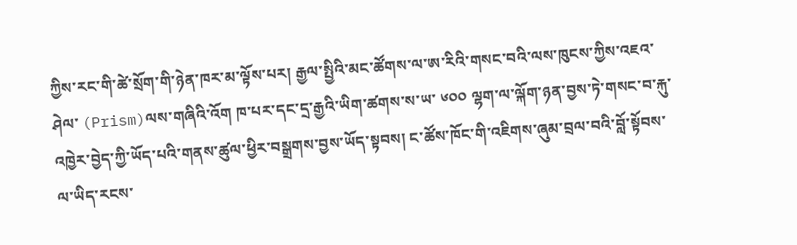ཀྱིས་རང་གི་ཚེ་སྲོག་གི་ཉེན་ཁར་མ་ལྟོས་པར། རྒྱལ་སྤྱིའི་མང་ཚོགས་ལ་ཨ་རིའི་གསང་བའི་ལས་ཁུངས་ཀྱིས་འཇའ་ཤེལ་ (Prism)ལས་གཞིའི་འོག ཁ་པར་དང་དྲ་རྒྱའི་ཡིག་ཚགས་ས་ཡ་ ༦༠༠ ལྷག་ལ་ལྐོག་ཉན་བྱས་ཏེ་གསང་བ་རྐུ་འཁྱེར་བྱེད་ཀྱི་ཡོད་པའི་གནས་ཚུལ་ཕྱིར་བསྒྲགས་བྱས་ཡོད་སྟབས། ང་ཚོས་ཁོང་གི་འཇིགས་ཞུམ་བྲལ་བའི་བློ་སྟོབས་ལ་ཡིད་རངས་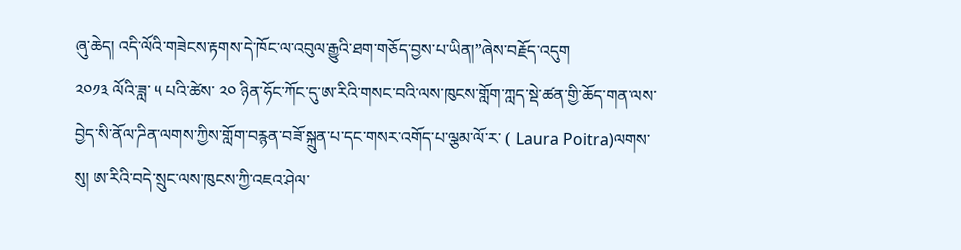ཞུ་ཆེད། འདི་ལོའི་གཟེངས་རྟགས་དེ་ཁོང་ལ་འབུལ་རྒྱུའི་ཐག་གཅོད་བྱས་པ་ཡིན།”ཞེས་བརྗོད་འདུག
༢༠༡༣ ལོའི་ཟླ་ ༥ པའི་ཚེས་ ༢༠ ཉིན་ཧོང་ཀོང་དུ་ཨ་རིའི་གསང་བའི་ལས་ཁུངས་གློག་ཀླད་སྡེ་ཚན་གྱི་ཆོད་གན་ལས་བྱེད་སི་ནོལ་ཌིན་ལགས་ཀྱིས་གློག་བརྙན་བཟོ་སྐྲུན་པ་དང་གསར་འགོད་པ་ལྕམ་ལོ་ར་ ( Laura Poitra)ལགས་སུ། ཨ་རིའི་བདེ་སྲུང་ལས་ཁུངས་ཀྱི་འཇའ་ཤེལ་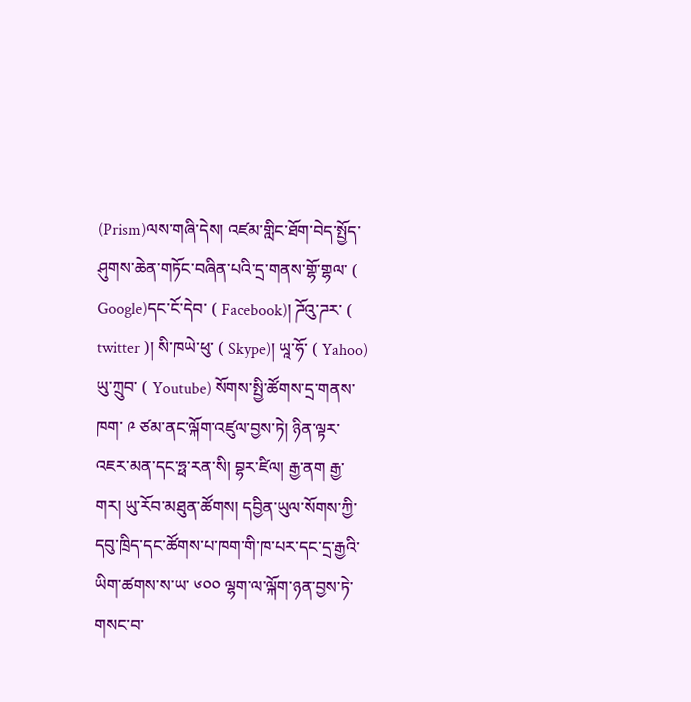(Prism)ལས་གཞི་དེས། འཛམ་གླིང་ཐོག་བེད་སྤྱོད་ཤུགས་ཆེན་གཏོང་བཞིན་པའི་དྲ་གནས་གྷོ་གྷལ་ ( Google)དང་ངོ་དེབ་ ( Facebook)། ཌོའུ་ཌར་ ( twitter )། སི་ཁཡེ་ཕུ་ ( Skype)། ཡཱ་ཧོ་ ( Yahoo) ཡུ་ཀྲུབ་ ( Youtube) སོགས་སྤྱི་ཚོགས་དྲ་གནས་ཁག་ ༩ ཙམ་ནང་ལྐོག་འཛུལ་བྱས་ཏེ། ཉིན་ལྟར་འཇར་མན་དང་ཧྥ་རན་སི། བྷར་ཛིལ། རྒྱ་ནག རྒྱ་གར། ཡུ་རོབ་མཐུན་ཚོགས། དབྱིན་ཡུལ་སོགས་ཀྱི་དབུ་ཁྲིད་དང་ཚོགས་པ་ཁག་གི་ཁ་པར་དང་དྲ་རྒྱའི་ཡིག་ཚགས་ས་ཡ་ ༦༠༠ ལྷག་ལ་ལྐོག་ཉན་བྱས་ཏེ་གསང་བ་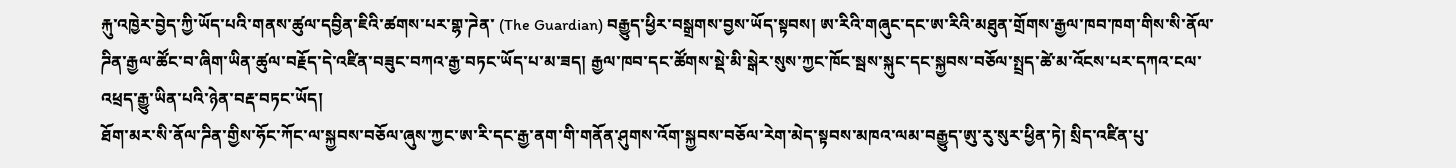རྐུ་འཁྱེར་བྱེད་ཀྱི་ཡོད་པའི་གནས་ཚུལ་དབྱིན་ཇིའི་ཚགས་པར་གྷ་ཌེན་ (The Guardian) བརྒྱུད་ཕྱིར་བསྒྲགས་བྱས་ཡོད་སྟབས། ཨ་རིའི་གཞུང་དང་ཨ་རིའི་མཐུན་གྲོགས་རྒྱལ་ཁབ་ཁག་གིས་སི་ནོལ་ཌིན་རྒྱལ་ཚོང་བ་ཞིག་ཡིན་ཚུལ་བརྗོད་དེ་འཛིན་བཟུང་བཀའ་རྒྱ་བཏང་ཡོད་པ་མ་ཟད། རྒྱལ་ཁབ་དང་ཚོགས་སྡེ་མི་སྒེར་སུས་ཀྱང་ཁོང་སྦས་སྐུང་དང་སྐྱབས་བཅོལ་སྤྲད་ཚེ་མ་འོངས་པར་དཀའ་ངལ་འཕྲད་རྒྱུ་ཡིན་པའི་ཉེན་བརྡ་བཏང་ཡོད།
ཐོག་མར་སི་ནོལ་ཌིན་གྱིས་ཧོང་ཀོང་ལ་སྐྱབས་བཅོལ་ཞུས་ཀྱང་ཨ་རི་དང་རྒྱ་ནག་གི་གནོན་ཤུགས་འོག་སྐྱབས་བཅོལ་རེག་མེད་སྟབས་མཁའ་ལམ་བརྒྱུད་ཨུ་རུ་སུར་ཕྱིན་ཏེ། སྲིད་འཛིན་པུ་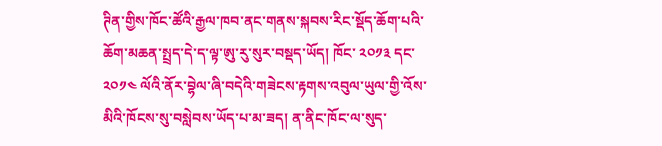ཊིན་གྱིས་ཁོང་ཚོའི་རྒྱལ་ཁབ་ནང་གནས་སྐབས་རིང་སྡོད་ཆོག་པའི་ཆོག་མཆན་སྤྲད་དེ་ད་ལྟ་ཨུ་རུ་སུར་བསྡད་ཡོད། ཁོང་ ༢༠༡༣ དང་༢༠༡༤ ལོའི་ནོར་བྷེལ་ཞི་བདེའི་གཟེངས་རྟགས་འབུལ་ཡུལ་གྱི་འོས་མིའི་ཁོངས་སུ་བསླེབས་ཡོད་པ་མ་ཟད། ན་ནིང་ཁོང་ལ་སུད་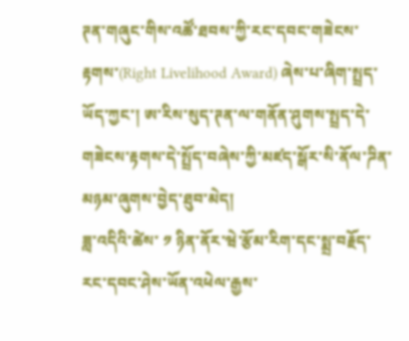ཊན་གཞུང་གིས་འཚོ་ཐབས་ཀྱི་རང་དབང་གཟེངས་རྟགས་(Right Livelihood Award) ཞེས་པ་ཞིག་སྤྲད་ཡོད་ཀྱང་། ཨ་རིས་སུད་ཊན་ལ་གནོན་ཤུགས་སྤྲད་དེ་གཟེངས་རྟགས་དེ་སྤྲོད་བཞེས་ཀྱི་མཛད་སྒོར་སི་ནོལ་ཌིན་མཉམ་ཞུགས་བྱེད་ཐུབ་མེད།
ཟླ་འདིའི་ཚེས་ ༡ ཉིན་ནོར་ཝེ་རྩོམ་རིག་དང་སྨྲ་བརྗོད་རང་དབང་ཤེས་ཡོན་འཕེལ་རྒྱས་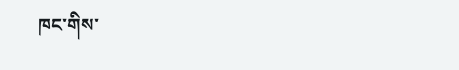ཁང་གིས་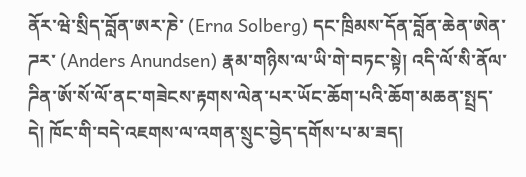ནོར་ཝེ་སྲིད་བློན་ཨར་ཎེ་ (Erna Solberg) དང་ཁྲིམས་དོན་བློན་ཆེན་ཨེན་ཌར་ (Anders Anundsen) རྣམ་གཉིས་ལ་ཡི་གེ་བཏང་སྟེ། འདི་ལོ་སི་ནོལ་ཌིན་ཨོ་སོ་ལོ་ནང་གཟེངས་རྟགས་ལེན་པར་ཡོང་ཆོག་པའི་ཆོག་མཆན་སྤྲད་དེ། ཁོང་གི་བདེ་འཇགས་ལ་འགན་སྲུང་བྱེད་དགོས་པ་མ་ཟད།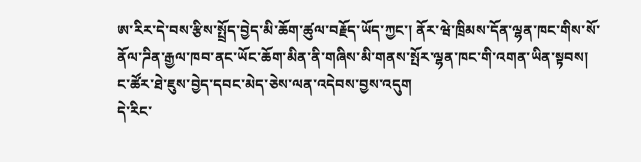ཨ་རིར་དེ་བས་རྩིས་སྤྲོད་བྱེད་མི་ཆོག་ཚུལ་བརྗོད་ཡོད་ཀྱང་། ནོར་ཝེ་ཁྲིམས་དོན་ལྷན་ཁང་གིས་སོ་ནོལ་ཌིན་རྒྱལ་ཁབ་ནང་ཡོང་ཆོག་མིན་ནི་གཞིས་མི་གནས་སྤོར་ལྷན་ཁང་གི་འགན་ཡིན་སྟབས། ང་ཚོར་ཐེ་ཇུས་བྱེད་དབང་མེད་ཅེས་ལན་འདེབས་བྱས་འདུག
དེ་རིང་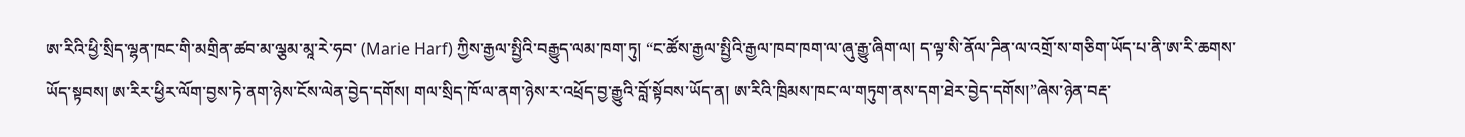ཨ་རིའི་ཕྱི་སྲིད་ལྷན་ཁང་གི་མགྲིན་ཚབ་མ་ལྕམ་མཱ་རེ་ཧབ་ (Marie Harf) ཀྱིས་རྒྱལ་སྤྱིའི་བརྒྱུད་ལམ་ཁག་ཏུ། “ང་ཚོས་རྒྱལ་སྤྱིའི་རྒྱལ་ཁབ་ཁག་ལ་ཞུ་རྒྱུ་ཞིག་ལ། ད་ལྟ་སི་ནོལ་ཌིན་ལ་འགྲོ་ས་གཅིག་ཡོད་པ་ནི་ཨ་རི་ཆགས་ཡོད་སྟབས། ཨ་རིར་ཕྱིར་ལོག་བྱས་ཏེ་ནག་ཉེས་ངོས་ལེན་བྱེད་དགོས། གལ་སྲིད་ཁོ་ལ་ནག་ཉེས་ར་འཕྲོད་བྱ་རྒྱུའི་བློ་སྟོབས་ཡོད་ན། ཨ་རིའི་ཁྲིམས་ཁང་ལ་གཏུག་ནས་དག་ཐེར་བྱེད་དགོས།”ཞེས་ཉེན་བརྡ་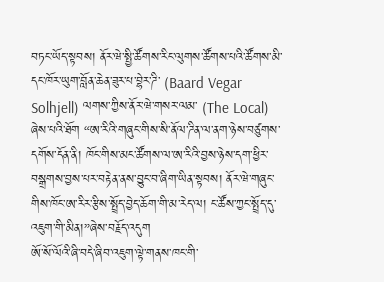བཏང་ཡོད་སྟབས། ནོར་ཝེ་སྤྱི་ཚོགས་རིང་ལུགས་ཚོགས་པའི་ཚོགས་མི་དང་ཁོར་ཡུག་བློན་ཆེན་ཟུར་པ་བྷེར་ཌི་ (Baard Vegar Solhjell) ལགས་ཀྱིས་ནོར་ཝེ་གསར་ལམ་ (The Local) ཞེས་པའི་ཐོག “ཨ་རིའི་གཞུང་གིས་སི་ནོལ་ཌིན་ལ་ནག་ཉེས་བཙུགས་དགོས་དོན་ནི། ཁོང་གིས་མང་ཚོགས་ལ་ཨ་རིའི་བྱས་ཉེས་དག་ཕྱིར་བསྒྲགས་བྱས་པར་བརྟེན་ནས་བྱུང་བ་ཞིག་ཡིན་སྟབས། ནོར་ཝེ་གཞུང་གིས་ཁོང་ཨ་རིར་རྩིས་སྤྲོད་བྱེད་ཆོག་གི་མ་རེད་ལ། ང་ཚོས་ཀྱང་སྤྲོད་དུ་འཇུག་གི་མིན།”ཞེས་བརྗོད་འདུག
ཨོ་སོ་ལོའི་ཞི་བདེ་ཞིབ་འཇུག་ལྟེ་གནས་ཁང་གི་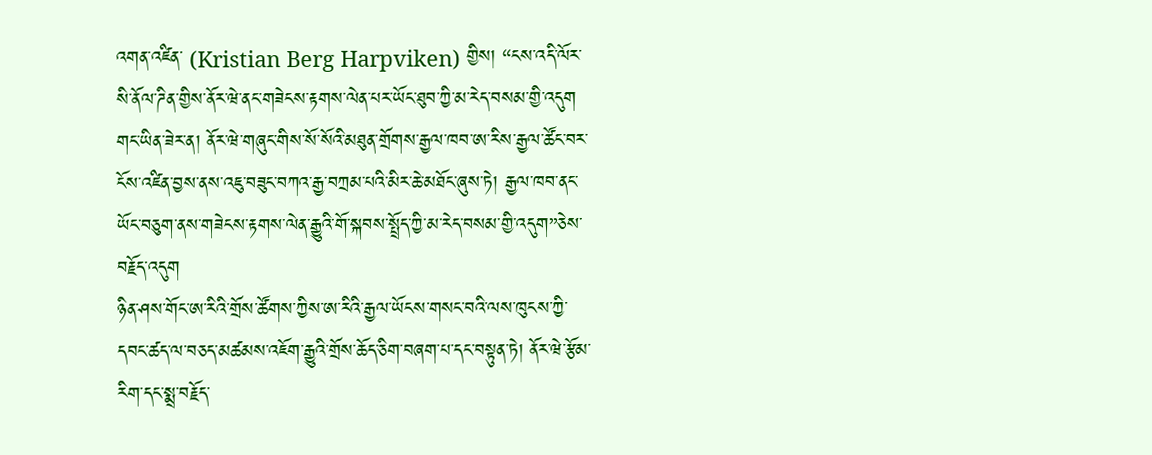འགན་འཛིན་ (Kristian Berg Harpviken) གྱིས། “ངས་འདི་ལོར་སི་ནོལ་ཌིན་གྱིས་ནོར་ཝེ་ནང་གཟེངས་རྟགས་ལེན་པར་ཡོང་ཐུབ་ཀྱི་མ་རེད་བསམ་གྱི་འདུག གང་ཡིན་ཟེར་ན། ནོར་ཝེ་གཞུང་གིས་སོ་སོའི་མཐུན་གྲོགས་རྒྱལ་ཁབ་ཨ་རིས་རྒྱལ་ཚོང་བར་ངོས་འཛིན་བྱས་ནས་འཇུ་བཟུང་བཀའ་རྒྱ་བཀྲམ་པའི་མིར་ཆེ་མཐོང་ཞུས་ཏེ། རྒྱལ་ཁབ་ནང་ཡོང་བཅུག་ནས་གཟེངས་རྟགས་ལེན་རྒྱུའི་གོ་སྐབས་སྤྲོད་ཀྱི་མ་རེད་བསམ་གྱི་འདུག”ཅེས་བརྗོད་འདུག
ཉིན་ཤས་གོང་ཨ་རིའི་གྲོས་ཚོགས་ཀྱིས་ཨ་རིའི་རྒྱལ་ཡོངས་གསང་བའི་ལས་ཁུངས་ཀྱི་དབང་ཚད་ལ་བཅད་མཚམས་འཇོག་རྒྱུའི་གྲོས་ཆོད་ཅིག་བཞག་པ་དང་བསྟུན་ཏེ། ནོར་ཝེ་རྩོམ་རིག་དང་སྨྲ་བརྗོད་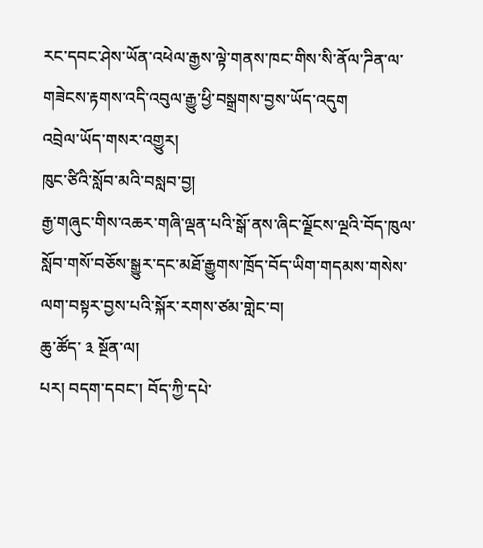རང་དབང་ཤེས་ཡོན་འཕེལ་རྒྱས་ལྟེ་གནས་ཁང་གིས་སི་ནོལ་ཌིན་ལ་གཟེངས་རྟགས་འདི་འབུལ་རྒྱུ་ཕྱི་བསྒྲགས་བྱས་ཡོད་འདུག
འབྲེལ་ཡོད་གསར་འགྱུར།
ཁུང་ཙིའི་སློབ་མའི་བསླབ་བྱ།
རྒྱ་གཞུང་གིས་འཆར་གཞི་ལྡན་པའི་སྒོ་ནས་ཞིང་ལྗོངས་ལྔའི་བོད་ཁུལ་སློབ་གསོ་བཅོས་སྒྱུར་དང་མཐོ་རྒྱུགས་ཁྲོད་བོད་ཡིག་གདམས་གསེས་ལག་བསྟར་བྱས་པའི་སྐོར་རགས་ཙམ་གླེང་བ།
ཆུ་ཚོད་ ༣ སྔོན་ལ།
པར། བདག་དབང་། བོད་ཀྱི་དཔེ་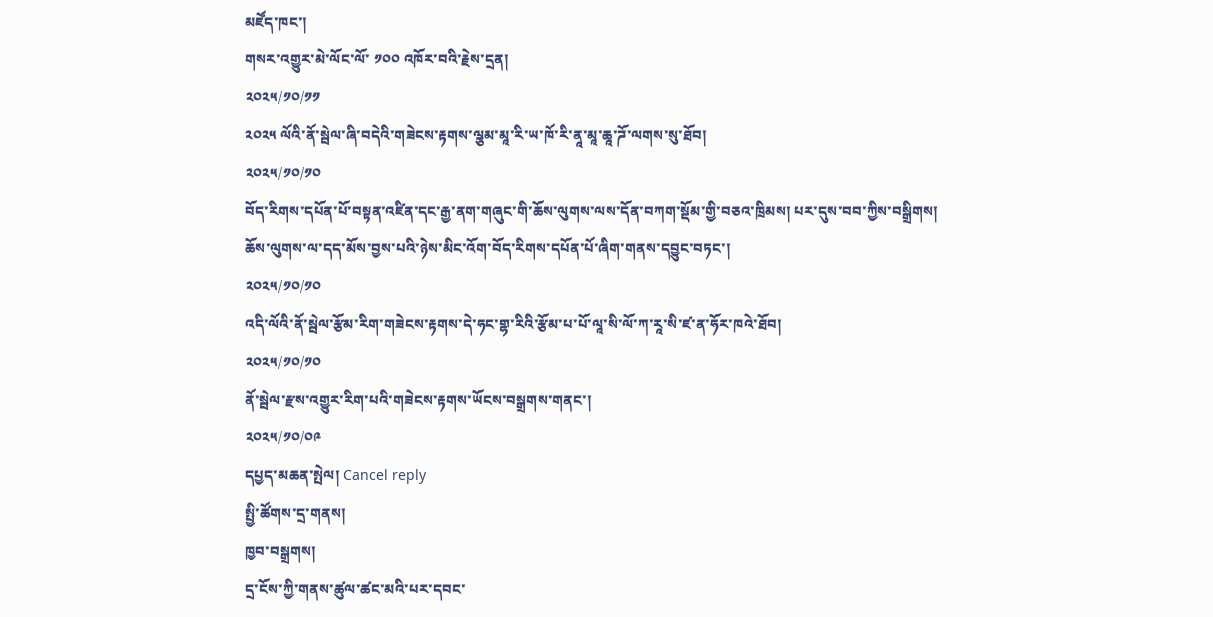མཛོད་ཁང་།
གསར་འགྱུར་མེ་ལོང་ལོ་ ༡༠༠ འཁོར་བའི་རྗེས་དྲན།
༢༠༢༥/༡༠/༡༡
༢༠༢༥ ལོའི་ནོ་སྦེལ་ཞི་བདེའི་གཟེངས་རྟགས་ལྕམ་མཱ་རི་ཡ་ཁོ་རི་ནཱ་མཱ་ཆཱ་ཌོ་ལགས་སུ་ཐོབ།
༢༠༢༥/༡༠/༡༠
བོད་རིགས་དཔོན་པོ་བསྟན་འཛིན་དང་རྒྱ་ནག་གཞུང་གི་ཆོས་ལུགས་ལས་དོན་བཀག་སྡོམ་གྱི་བཅའ་ཁྲིམས། པར་དུས་བབ་ཀྱིས་བསྒྲིགས།
ཆོས་ལུགས་ལ་དད་མོས་བྱས་པའི་ཉེས་མིང་འོག་བོད་རིགས་དཔོན་པོ་ཞིག་གནས་དབྱུང་བཏང་།
༢༠༢༥/༡༠/༡༠
འདི་ལོའི་ནོ་སྦེལ་རྩོམ་རིག་གཟེངས་རྟགས་དེ་ཧང་གྷ་རིའི་རྩོམ་པ་པོ་ལཱ་སི་ལོ་ཀ་རཱ་སི་ཛ་ན་ཧོར་ཁའེ་ཐོབ།
༢༠༢༥/༡༠/༡༠
ནོ་སྦེལ་རྫས་འགྱུར་རིག་པའི་གཟེངས་རྟགས་ཡོངས་བསྒྲགས་གནང་།
༢༠༢༥/༡༠/༠༩
དཔྱད་མཆན་སྤེལ། Cancel reply
སྤྱི་ཚོགས་དྲ་གནས།
ཁྱབ་བསྒྲགས།
དྲ་ངོས་ཀྱི་གནས་ཚུལ་ཚང་མའི་པར་དབང་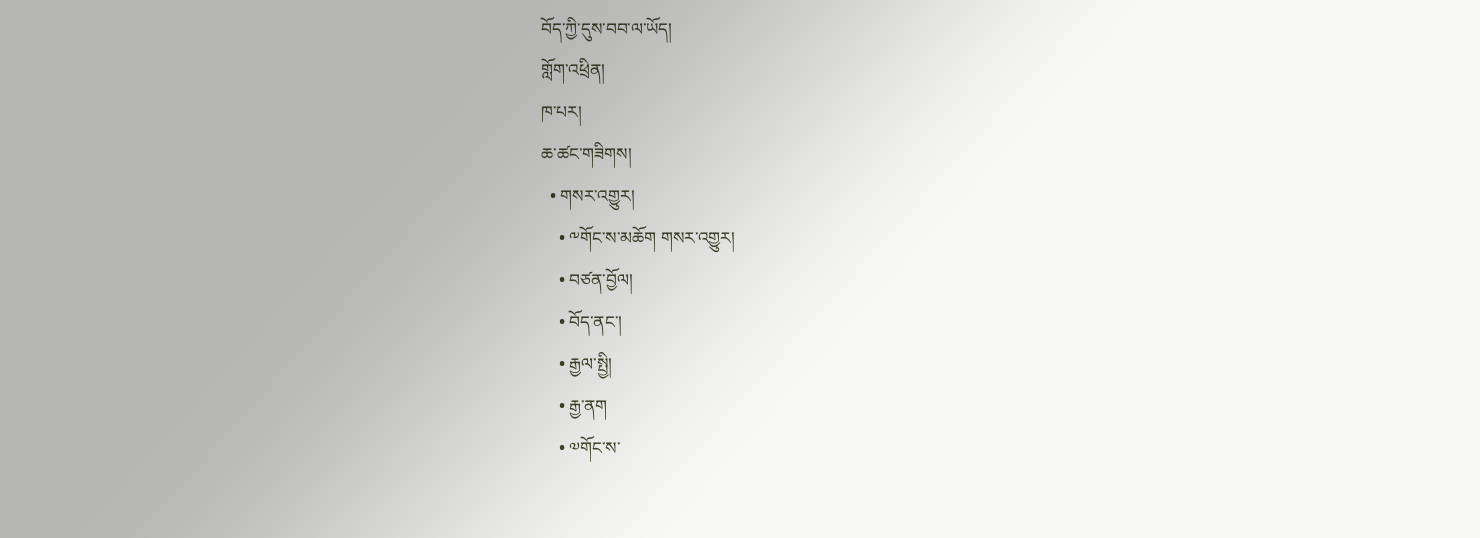བོད་ཀྱི་དུས་བབ་ལ་ཡོད།
གློག་འཕྲིན།
ཁ་པར།
ཆ་ཚང་གཟིགས།
  • གསར་འགྱུར།
    • ༸གོང་ས་མཆོག གསར་འགྱུར།
    • བཙན་བྱོལ།
    • བོད་ནང་།
    • རྒྱལ་སྤྱི།
    • རྒྱ་ནག
    • ༧གོང་ས་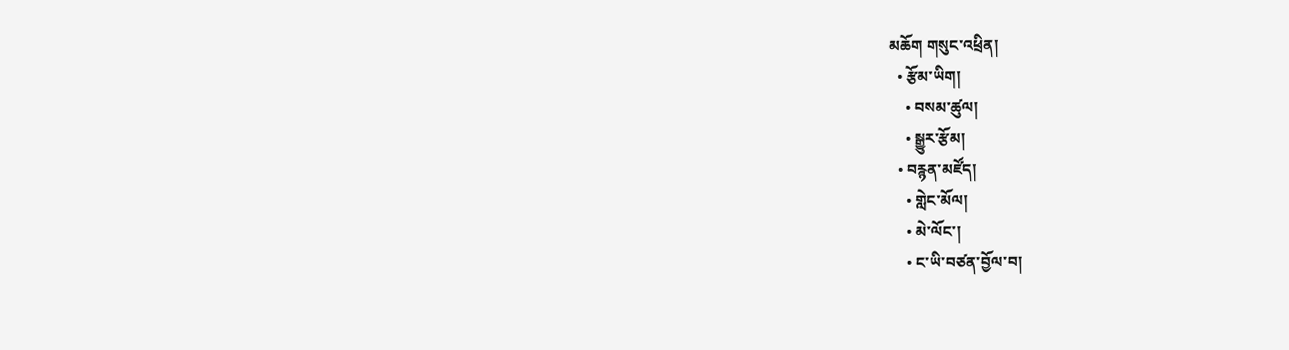མཆོག གསུང་འཕྲིན།
  • རྩོམ་ཡིག།
    • བསམ་ཚུལ།
    • སྒྱུར་རྩོམ།
  • བརྙན་མཛོད།
    • གླེང་མོལ།
    • མེ་ལོང་།
    • ང་ཡི་བཙན་བྱོལ་བ།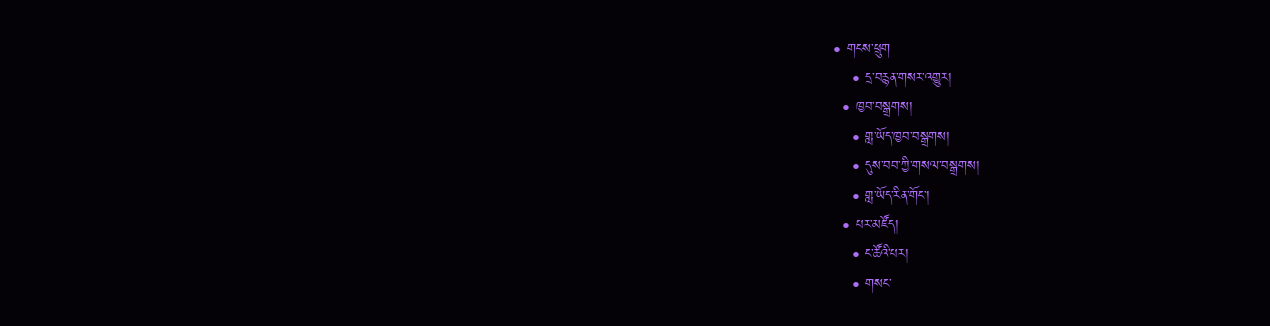• གངས་ཕྲུག
    • དྲ་བརྙན་གསར་འགྱུར།
  • ཁྱབ་བསྒྲགས།
    • གླ་ཡོད་ཁྱབ་བསྒྲགས།
    • དུས་བབ་ཀྱི་གསལ་བསྒྲགས།
    • གླ་ཡོད་རིན་གོང་།
  • པར་མཛོད།
    • ང་ཚོའི་པར།
    • གསང་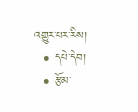འགྱུར་པར་རིས།
  • དཔེ་དེབ།
  • རྩོམ་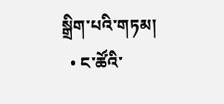སྒྲིག་པའི་གཏམ།
  • ང་ཚོའི་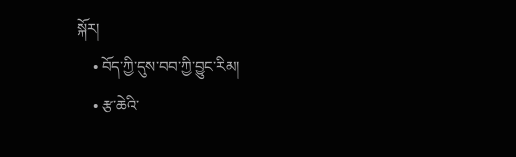སྐོར།
    • བོད་ཀྱི་དུས་བབ་ཀྱི་བྱུང་རིམ།
    • རྩ་ཆེའི་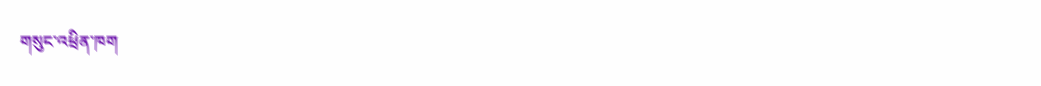གསུང་འཕྲིན་ཁག